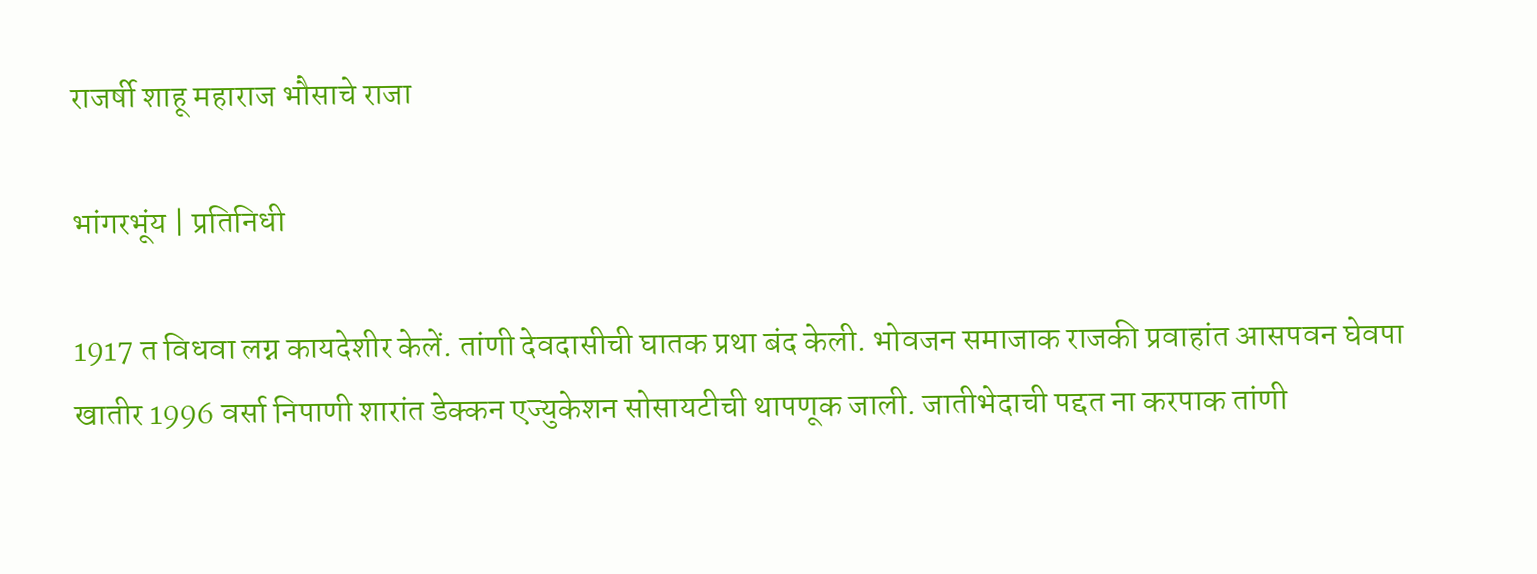राजर्षी शाहू महाराज भौसाचे राजा

भांगरभूंय | प्रतिनिधी

1917 त विधवा लग्न कायदेशीर केलें. तांणी देवदासीची घातक प्रथा बंद केली. भोवजन समाजाक राजकी प्रवाहांत आसपवन घेवपा खातीर 1996 वर्सा निपाणी शारांत डेक्कन एज्युकेशन सोसायटीची थापणूक जाली. जातीभेदाची पद्दत ना करपाक तांणी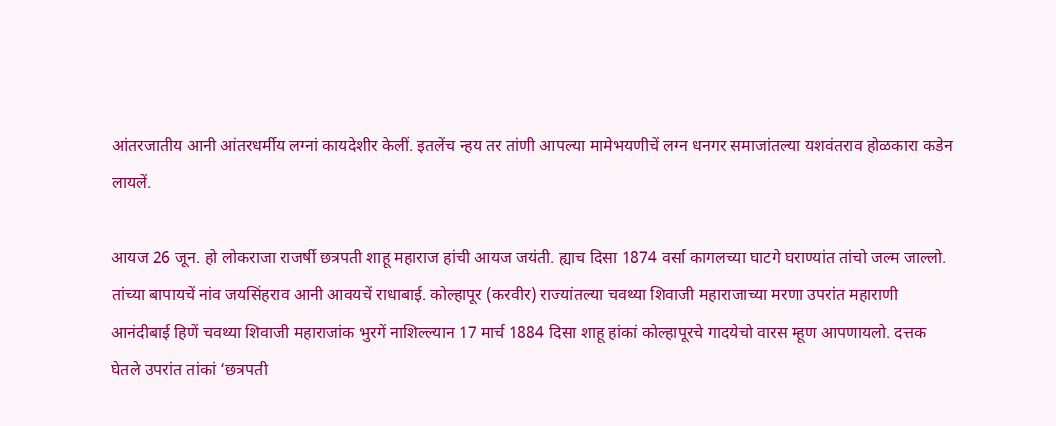आंतरजातीय आनी आंतरधर्मीय लग्नां कायदेशीर केलीं. इतलेंच न्हय तर तांणी आपल्या मामेभयणीचें लग्न धनगर समाजांतल्या यशवंतराव होळकारा कडेन लायलें.

आयज 26 जून. हो लोकराजा राजर्षी छत्रपती शाहू महाराज हांची आयज जयंती. ह्याच दिसा 1874 वर्सा कागलच्या घाटगे घराण्यांत तांचो जल्म जाल्लो. तांच्या बापायचें नांव जयसिंहराव आनी आवयचें राधाबाई. कोल्हापूर (करवीर) राज्यांतल्या चवथ्या शिवाजी महाराजाच्या मरणा उपरांत महाराणी आनंदीबाई हिणें चवथ्या शिवाजी महाराजांक भुरगें नाशिल्ल्यान 17 मार्च 1884 दिसा शाहू हांकां कोल्हापूरचे गादयेचो वारस म्हूण आपणायलो. दत्तक घेतले उपरांत तांकां ‘छत्रपती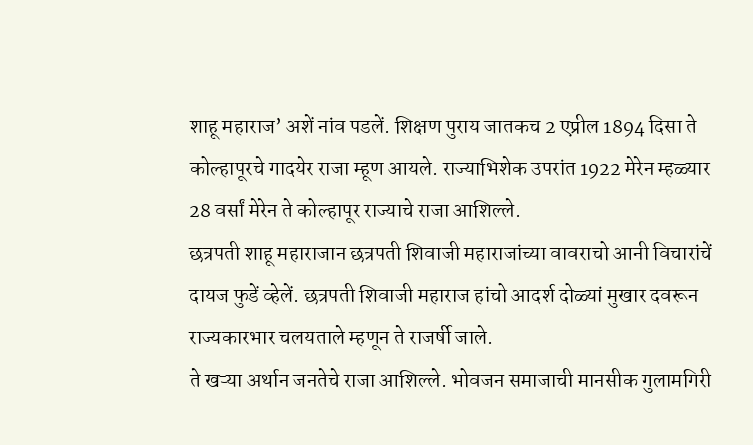शाहू महाराज’ अशें नांव पडलें. शिक्षण पुराय जातकच 2 एप्रील 1894 दिसा ते कोल्हापूरचे गादयेर राजा म्हूण आयले. राज्याभिशेक उपरांत 1922 मेरेन म्हळ्यार 28 वर्सां मेरेन ते कोल्हापूर राज्याचे राजा आशिल्ले.
छत्रपती शाहू महाराजान छत्रपती शिवाजी महाराजांच्या वावराचो आनी विचारांचें दायज फुडें व्हेलें. छत्रपती शिवाजी महाराज हांचो आदर्श दोळ्यां मुखार दवरून राज्यकारभार चलयताले म्हणून ते राजर्षी जाले.
ते खऱ्या अर्थान जनतेचे राजा आशिल्ले. भोवजन समाजाची मानसीक गुलामगिरी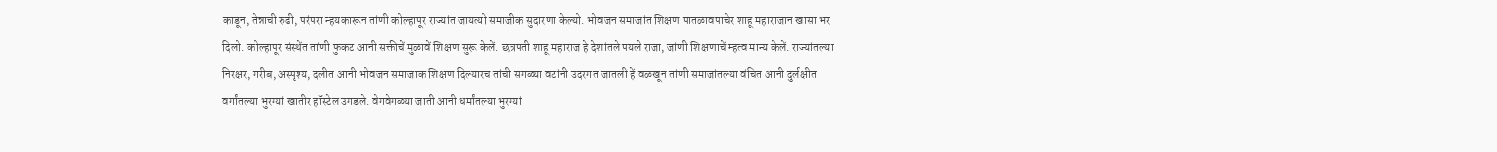काडून, तेन्नाची रुढी, परंपरा न्हयकारून तांणी कोल्हापूर राज्यांत जायत्यो समाजीक सुदारणा केल्यो. भोवजन समाजांत शिक्षण पातळावपाचेर शाहू महाराजान खासा भर दिलो. कोल्हापूर संस्थेंत तांणी फुकट आनी सक्तीचें मुळावें शिक्षण सुरू केलें. छत्रपती शाहू महाराज हे देशांतले पयले राजा, जांणी शिक्षणाचें म्हत्व मान्य केलें. राज्यांतल्या निरक्षर, गरीब, अस्पृश्य, दलीत आनी भोवजन समाजाक शिक्षण दिल्यारच तांची सगळ्या वटांनी उदरगत जातली हें वळखून तांणी समाजांतल्या वंचित आनी दुर्लक्षीत वर्गांतल्या भुरग्यां खातीर हॉस्टेल उगडले. वेगवेगळ्या जाती आनी धर्मांतल्या भुरग्यां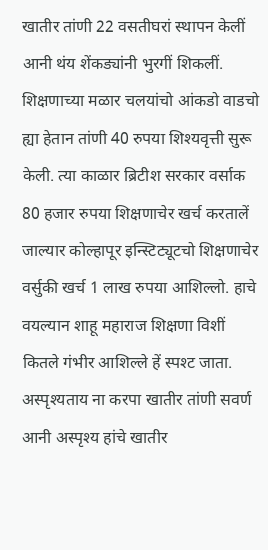खातीर तांणी 22 वसतीघरां स्थापन केलीं आनी थंय शेंकड्यांनी भुरगीं शिकलीं. शिक्षणाच्या मळार चलयांचो आंकडो वाडचो ह्या हेतान तांणी 40 रुपया शिश्यवृत्ती सुरू केली. त्या काळार ब्रिटीश सरकार वर्साक 80 हजार रुपया शिक्षणाचेर खर्च करतालें जाल्यार कोल्हापूर इन्स्टिट्यूटचो शिक्षणाचेर वर्सुकी खर्च 1 लाख रुपया आशिल्लो. हाचे वयल्यान शाहू महाराज शिक्षणा विशीं कितले गंभीर आशिल्ले हें स्पश्ट जाता. अस्पृश्यताय ना करपा खातीर तांणी सवर्ण आनी अस्पृश्य हांचे खातीर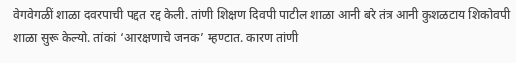वेगवेगळीं शाळा दवरपाची पद्दत रद्द केली. तांणी शिक्षण दिवपी पाटील शाळा आनी बरे तंत्र आनी कुशळटाय शिकोवपी शाळा सुरू केल्यो. तांकां ‘आरक्षणाचे जनक’ म्हण्टात. कारण तांणी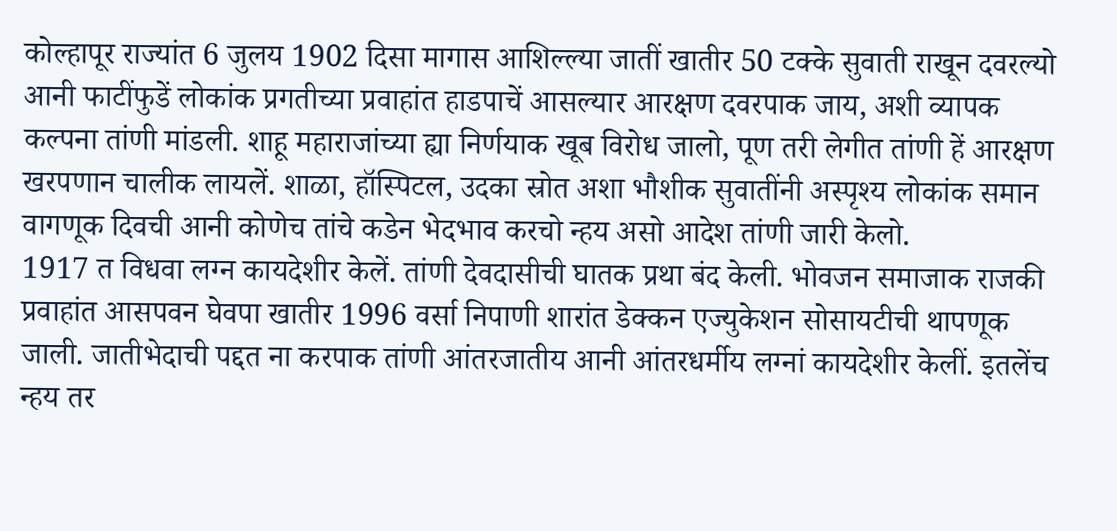कोल्हापूर राज्यांत 6 जुलय 1902 दिसा मागास आशिल्ल्या जातीं खातीर 50 टक्के सुवाती राखून दवरल्यो आनी फाटींफुडें लोकांक प्रगतीच्या प्रवाहांत हाडपाचें आसल्यार आरक्षण दवरपाक जाय, अशी व्यापक कल्पना तांणी मांडली. शाहू महाराजांच्या ह्या निर्णयाक खूब विरोध जालो, पूण तरी लेगीत तांणी हें आरक्षण खरपणान चालीक लायलें. शाळा, हॉस्पिटल, उदका स्रोत अशा भौशीक सुवातींनी अस्पृश्य लोकांक समान वागणूक दिवची आनी कोणेच तांचे कडेन भेदभाव करचो न्हय असो आदेश तांणी जारी केलो.
1917 त विधवा लग्न कायदेशीर केलें. तांणी देवदासीची घातक प्रथा बंद केली. भोवजन समाजाक राजकी प्रवाहांत आसपवन घेवपा खातीर 1996 वर्सा निपाणी शारांत डेक्कन एज्युकेशन सोसायटीची थापणूक जाली. जातीभेदाची पद्दत ना करपाक तांणी आंतरजातीय आनी आंतरधर्मीय लग्नां कायदेशीर केलीं. इतलेंच न्हय तर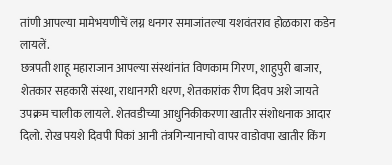तांणी आपल्या मामेभयणीचें लग्न धनगर समाजांतल्या यशवंतराव होळकारा कडेन लायलें.
छत्रपती शाहू महाराजान आपल्या संस्थांनांत विणकाम गिरण, शाहुपुरी बाजार, शेतकार सहकारी संस्था, राधानगरी धरण, शेतकारांक रीण दिवप अशे जायते उपक्रम चालीक लायले. शेतवडीच्या आधुनिकीकरणा खातीर संशोधनाक आदार दिलो. रोख पयशे दिवपी पिकां आनी तंत्रगिन्यानाचो वापर वाडोवपा खातीर किंग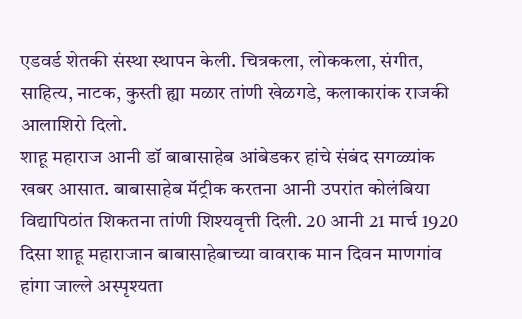एडवर्ड शेतकी संस्था स्थापन केली. चित्रकला, लोककला, संगीत, साहित्य, नाटक, कुस्ती ह्या मळार तांणी खेळगडे, कलाकारांक राजकी आलाशिरो दिलो.
शाहू महाराज आनी डॉ बाबासाहेब आंबेडकर हांचे संबंद सगळ्यांक खबर आसात. बाबासाहेब मॅट्रीक करतना आनी उपरांत कोलंबिया विद्यापिठांत शिकतना तांणी शिश्यवृत्ती दिली. 20 आनी 21 मार्च 1920 दिसा शाहू महाराजान बाबासाहेबाच्या वावराक मान दिवन माणगांव हांगा जाल्ले अस्पृश्यता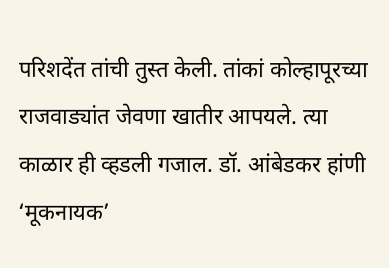परिशदेंत तांची तुस्त केली. तांकां कोल्हापूरच्या राजवाड्यांत जेवणा खातीर आपयले. त्या काळार ही व्हडली गजाल. डॉ. आंबेडकर हांणी ‘मूकनायक’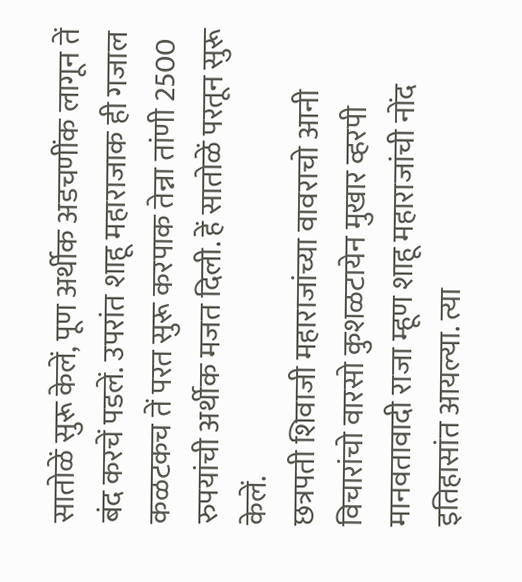सातोळें सुरू केलें, पूण अर्थीक अडचणींक लागून तें बंद करचें पडलें. उपरांत शाहू महाराजाक ही गजाल कळटकच तें परत सुरू करपाक तेन्ना तांणी 2500 रुपयांची अर्थीक मजत दिली. हें सातोळें परतून सुरू केलें.
छत्रपती शिवाजी महाराजांच्या वावराचो आनी विचारांचो वारसो कुशळटायेन मुखार व्हरपी मानवतावादी राजा म्हूण शाहू महाराजांची नोंद इतिहासांत आयल्या. त्या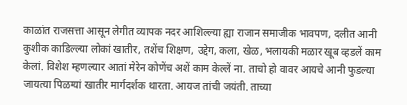काळांत राजसत्ता आसून लेगीत व्यापक नदर आशिल्ल्या ह्या राजान समाजीक भावपण, दलीत आनी कुशीक काडिल्ल्या लोकां खातीर, तशेंच शिक्षण, उद्देग, कला, खेळ, भलायकी मळार खूब व्हडलें काम केलां. विशेश म्हणल्यार आतां मेरेन कोणेंच अशें काम केल्लें ना. ताचो हो वावर आयचे आनी फुडल्या जायत्या पिळग्यां खातीर मार्गदर्शक थारता. आयज तांची जयंती. ताच्या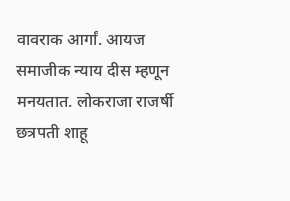वावराक आर्गां. आयज समाजीक न्याय दीस म्हणून मनयतात. लोकराजा राजर्षी छत्रपती शाहू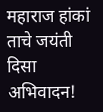महाराज हांकां ताचे जयंती दिसा अभिवादन!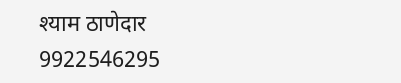श्याम ठाणेदार
9922546295